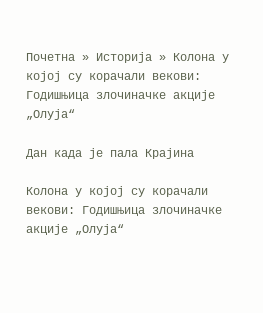Почетна » Историја » Колона у којој су корачали векови: Годишњица злочиначке акције „Олуја“

Дан када је пала Крајина

Колона у којој су корачали векови: Годишњица злочиначке акције „Олуја“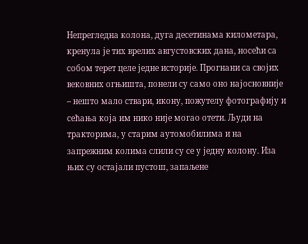Непрегледна колона, дуга десетинама километара, кренула је тих врелих августовских дана, носећи са собом терет целе једне историје. Прогнани са својих вековних огњишта, понели су само оно најосновније – нешто мало ствари, икону, пожутелу фотографију и сећања која им нико није могао отети. Људи на тракторима, у старим аутомобилима и на запрежним колима слили су се у једну колону. Иза њих су остајали пустош, запаљене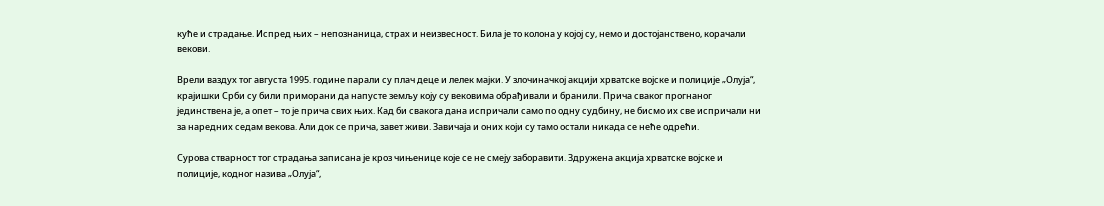куће и страдање. Испред њих – непознаница, страх и неизвесност. Била је то колона у којој су, немо и достојанствено, корачали векови.

Врели ваздух тог августа 1995. године парали су плач деце и лелек мајки. У злочиначкој акцији хрватске војске и полиције „Олуја“, крајишки Срби су били приморани да напусте земљу коју су вековима обрађивали и бранили. Прича сваког прогнаног јединствена је, а опет – то је прича свих њих. Кад би свакога дана испричали само по одну судбину, не бисмо их све испричали ни за наредних седам векова. Али док се прича, завет живи. Завичаја и оних који су тамо остали никада се неће одрећи.

Сурова стварност тог страдања записана је кроз чињенице које се не смеју заборавити. Здружена акција хрватске војске и полиције, кодног назива „Олуја“,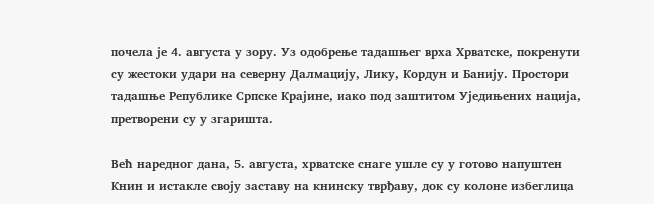почела је 4. августа у зору. Уз одобрење тадашњег врха Хрватске, покренути су жестоки удари на северну Далмацију, Лику, Кордун и Банију. Простори тадашње Републике Српске Крајине, иако под заштитом Уједињених нација, претворени су у згаришта.

Већ наредног дана, 5. августа, хрватске снаге ушле су у готово напуштен Книн и истакле своју заставу на книнску тврђаву, док су колоне избеглица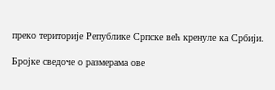преко територије Републике Српске већ кренуле ка Србији.

Бројке сведоче о размерама ове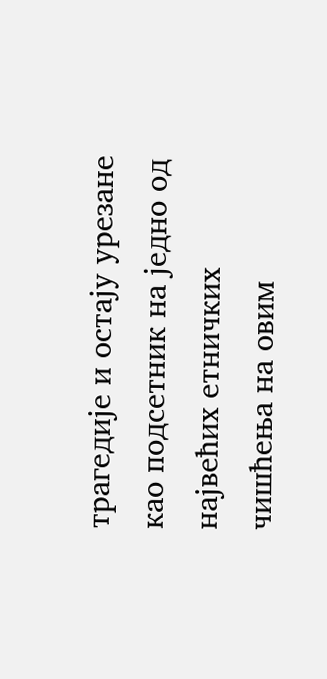трагедије и остају урезане као подсетник на једно од највећих етничких чишћења на овим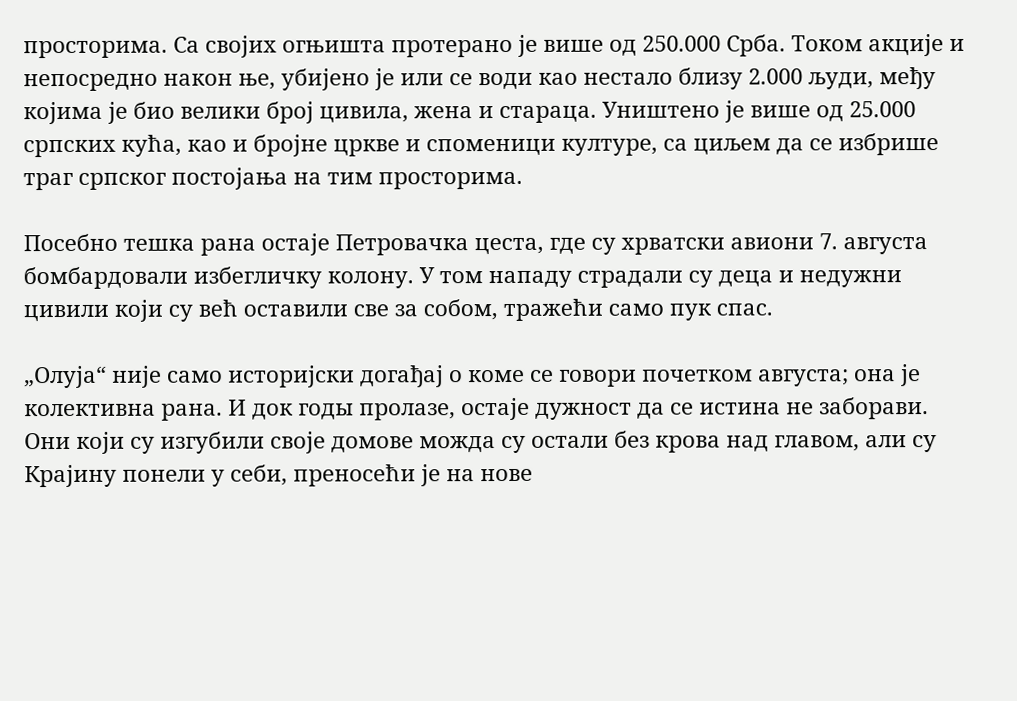просторима. Са својих огњишта протерано је више од 250.000 Срба. Током акције и непосредно након ње, убијено је или се води као нестало близу 2.000 људи, међу којима је био велики број цивила, жена и стараца. Уништено је више од 25.000 српских кућа, као и бројне цркве и споменици културе, са циљем да се избрише траг српског постојања на тим просторима.

Посебно тешка рана остаје Петровачка цеста, где су хрватски авиони 7. августа бомбардовали избегличку колону. У том нападу страдали су деца и недужни цивили који су већ оставили све за собом, тражећи само пук спас.

„Олуја“ није само историјски догађај о коме се говори почетком августа; она је колективна рана. И док годы пролазе, остаје дужност да се истина не заборави. Они који су изгубили своје домове можда су остали без крова над главом, али су Крајину понели у себи, преносећи је на нове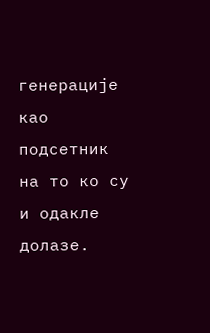генерације као подсетник на то ко су и одакле долазе.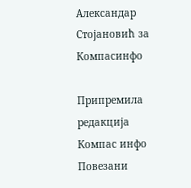Александар Стојановић за Компасинфо

Припремила редакција Компас инфо
Повезани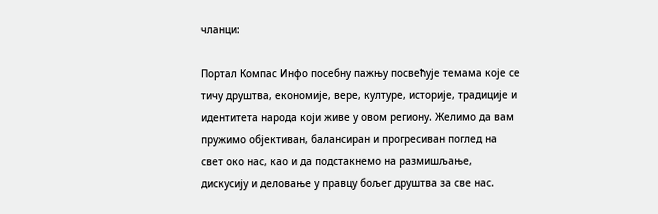чланци:

Портал Компас Инфо посебну пажњу посвећује темама које се тичу друштва, економије, вере, културе, историје, традиције и идентитета народа који живе у овом региону. Желимо да вам пружимо објективан, балансиран и прогресиван поглед на свет око нас, као и да подстакнемо на размишљање, дискусију и деловање у правцу бољег друштва за све нас.